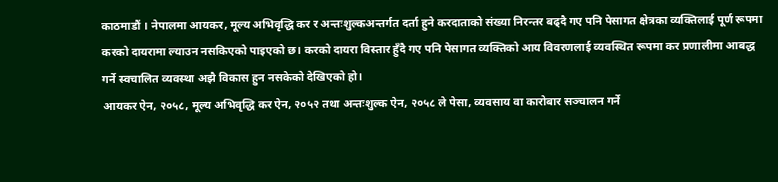काठमाडौं । नेपालमा आयकर, मूल्य अभिवृद्धि कर र अन्तःशुल्कअन्तर्गत दर्ता हुने करदाताको संख्या निरन्तर बढ्दै गए पनि पेसागत क्षेत्रका व्यक्तिलाई पूर्ण रूपमा करको दायरामा ल्याउन नसकिएको पाइएको छ। करको दायरा विस्तार हुँदै गए पनि पेसागत व्यक्तिको आय विवरणलाई व्यवस्थित रूपमा कर प्रणालीमा आबद्ध गर्ने स्वचालित व्यवस्था अझै विकास हुन नसकेको देखिएको हो।
आयकर ऐन, २०५८, मूल्य अभिवृद्धि कर ऐन, २०५२ तथा अन्तःशुल्क ऐन, २०५८ ले पेसा, व्यवसाय वा कारोबार सञ्चालन गर्ने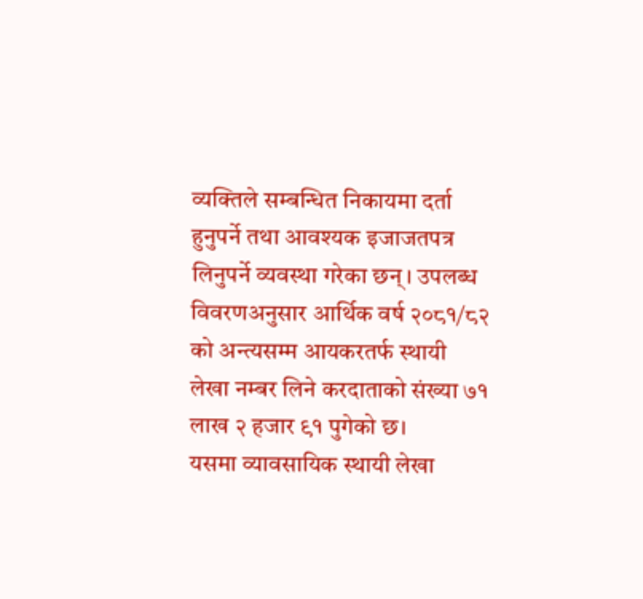व्यक्तिले सम्बन्धित निकायमा दर्ता हुनुपर्ने तथा आवश्यक इजाजतपत्र लिनुपर्ने व्यवस्था गरेका छन्। उपलब्ध विवरणअनुसार आर्थिक वर्ष २०८१/८२ को अन्त्यसम्म आयकरतर्फ स्थायी लेखा नम्बर लिने करदाताको संख्या ७१ लाख २ हजार ९१ पुगेको छ।
यसमा व्यावसायिक स्थायी लेखा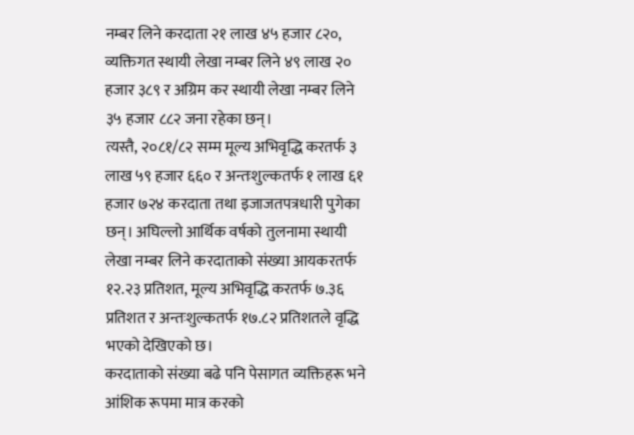नम्बर लिने करदाता २१ लाख ४५ हजार ८२०, व्यक्तिगत स्थायी लेखा नम्बर लिने ४९ लाख २० हजार ३८९ र अग्रिम कर स्थायी लेखा नम्बर लिने ३५ हजार ८८२ जना रहेका छन्।
त्यस्तै, २०८१/८२ सम्म मूल्य अभिवृद्धि करतर्फ ३ लाख ५९ हजार ६६० र अन्तःशुल्कतर्फ १ लाख ६१ हजार ७२४ करदाता तथा इजाजतपत्रधारी पुगेका छन्। अघिल्लो आर्थिक वर्षको तुलनामा स्थायी लेखा नम्बर लिने करदाताको संख्या आयकरतर्फ १२.२३ प्रतिशत, मूल्य अभिवृद्धि करतर्फ ७.३६ प्रतिशत र अन्तःशुल्कतर्फ १७.८२ प्रतिशतले वृद्धि भएको देखिएको छ।
करदाताको संख्या बढे पनि पेसागत व्यक्तिहरू भने आंशिक रूपमा मात्र करको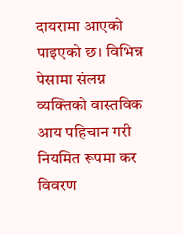दायरामा आएको पाइएको छ। विभिन्न पेसामा संलग्न व्यक्तिको वास्तविक आय पहिचान गरी नियमित रूपमा कर विवरण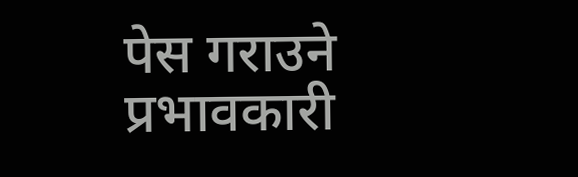पेस गराउने प्रभावकारी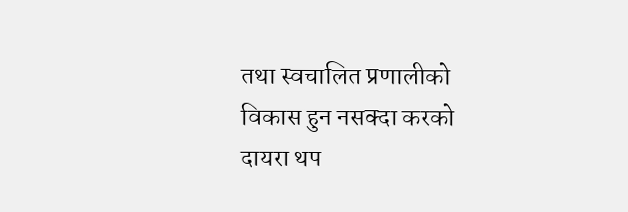तथा स्वचालित प्रणालीको विकास हुन नसक्दा करको दायरा थप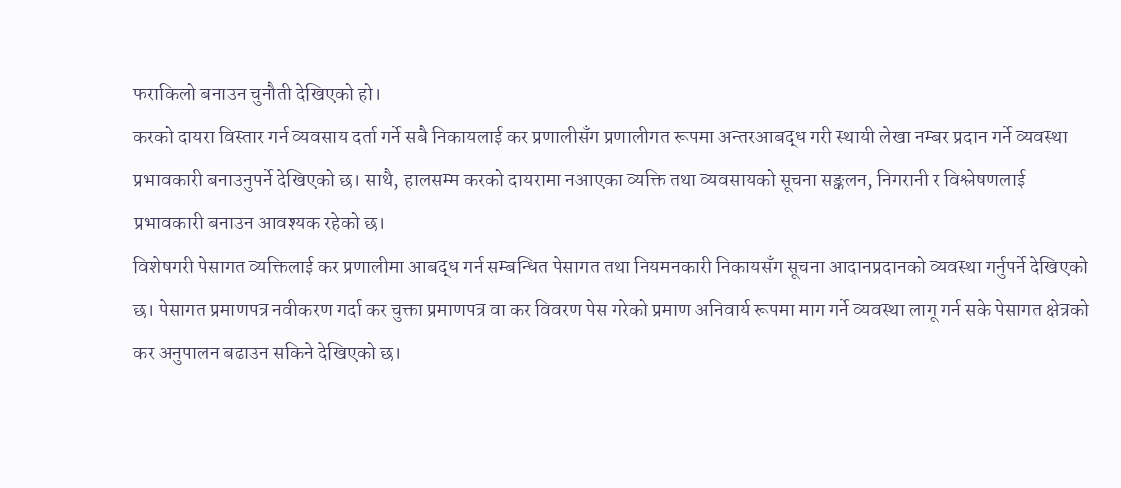फराकिलो बनाउन चुनौती देखिएको हो।
करको दायरा विस्तार गर्न व्यवसाय दर्ता गर्ने सबै निकायलाई कर प्रणालीसँग प्रणालीगत रूपमा अन्तरआबद्ध गरी स्थायी लेखा नम्बर प्रदान गर्ने व्यवस्था प्रभावकारी बनाउनुपर्ने देखिएको छ। साथै, हालसम्म करको दायरामा नआएका व्यक्ति तथा व्यवसायको सूचना सङ्कलन, निगरानी र विश्लेषणलाई प्रभावकारी बनाउन आवश्यक रहेको छ।
विशेषगरी पेसागत व्यक्तिलाई कर प्रणालीमा आबद्ध गर्न सम्बन्धित पेसागत तथा नियमनकारी निकायसँग सूचना आदानप्रदानको व्यवस्था गर्नुपर्ने देखिएको छ। पेसागत प्रमाणपत्र नवीकरण गर्दा कर चुक्ता प्रमाणपत्र वा कर विवरण पेस गरेको प्रमाण अनिवार्य रूपमा माग गर्ने व्यवस्था लागू गर्न सके पेसागत क्षेत्रको कर अनुपालन बढाउन सकिने देखिएको छ।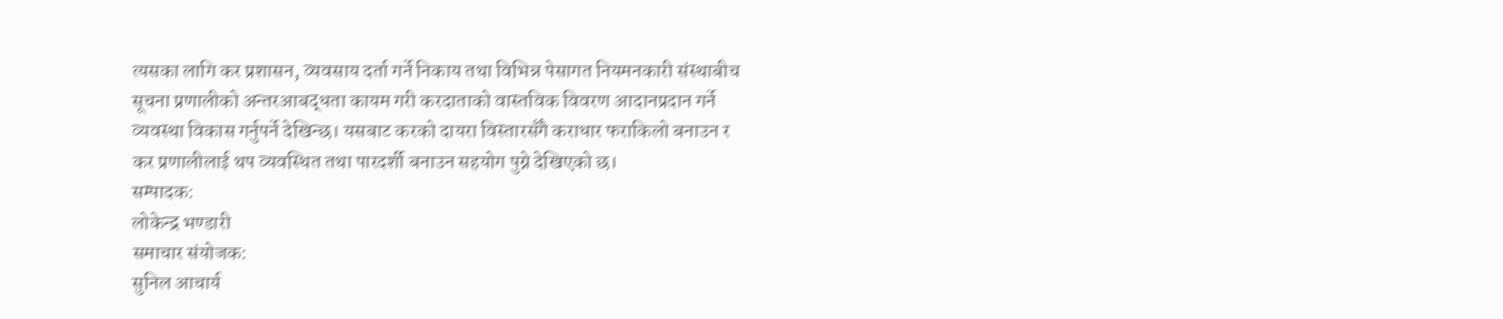त्यसका लागि कर प्रशासन, व्यवसाय दर्ता गर्ने निकाय तथा विभिन्न पेसागत नियमनकारी संस्थाबीच सूचना प्रणालीको अन्तरआबद्धता कायम गरी करदाताको वास्तविक विवरण आदानप्रदान गर्ने व्यवस्था विकास गर्नुपर्ने देखिन्छ। यसबाट करको दायरा विस्तारसँगै कराधार फराकिलो बनाउन र कर प्रणालीलाई थप व्यवस्थित तथा पारदर्शी बनाउन सहयोग पुग्ने देखिएको छ।
सम्पादक:
लोकेन्द्र भण्डारी
समाचार संयोजक:
सुनिल आचार्य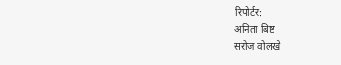रिपोर्टर:
अनिता बिष्ट
सरोज वोलखे